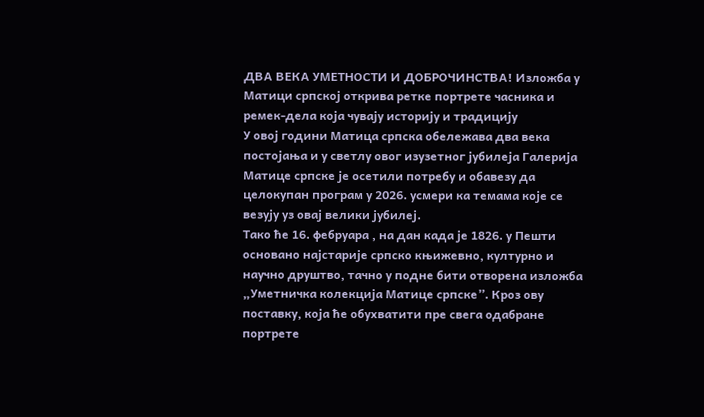ДВА ВЕКА УМЕТНОСТИ И ДОБРОЧИНСТВА! Изложба у Матици српској открива ретке портрете часника и ремек-дела која чувају историју и традицију
У овој години Матица српска обележава два века постојања и у светлу овог изузетног јубилеја Галерија Матице српске је осетили потребу и обавезу да целокупан програм у 2026. усмери ка темама које се везују уз овај велики јубилеј.
Тако ће 16. фебруара , на дан када је 1826. у Пешти основано најстарије српско књижевно, културно и научно друштво, тачно у подне бити отворена изложба „Уметничка колекција Матице српске”. Кроз ову поставку, која ће обухватити пре свега одабране портрете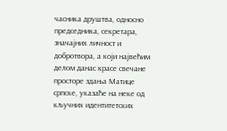часника друштва, односно председника, секретара, значајних личност и добротвора, а који највећим делом данас красе свечане просторе здања Матице српске, указаће на неке од кључних идентитетских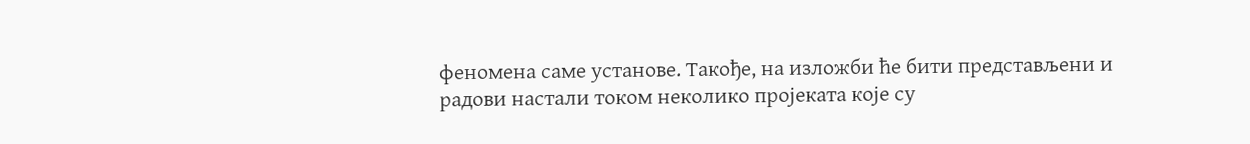феномена саме установе. Такође, на изложби ће бити представљени и радови настали током неколико пројеката које су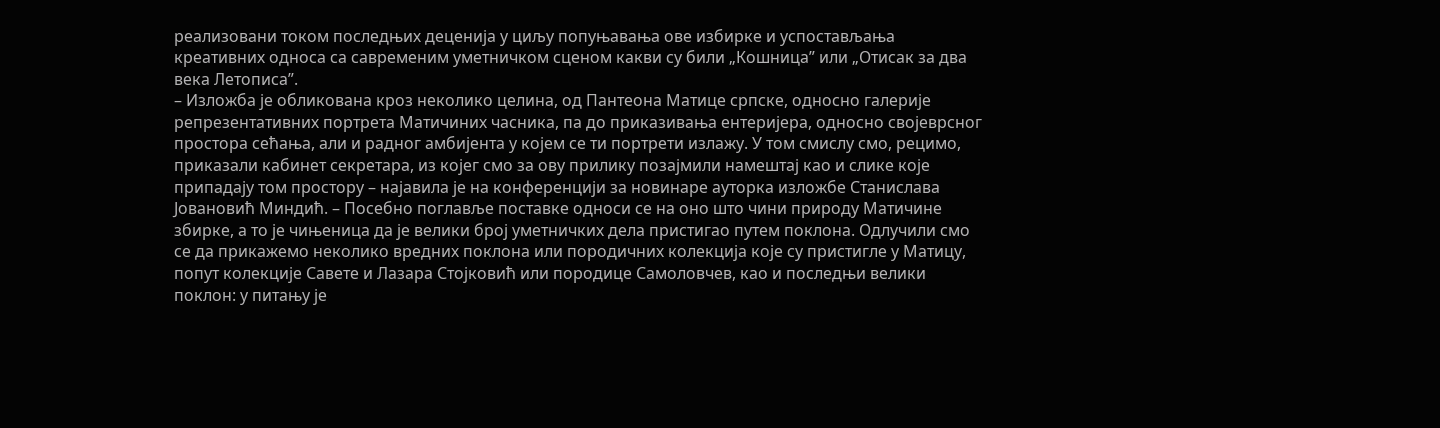реализовани током последњих деценија у циљу попуњавања ове избирке и успостављања креативних односа са савременим уметничком сценом какви су били „Кошница” или „Отисак за два века Летописа”.
– Изложба је обликована кроз неколико целина, од Пантеона Матице српске, односно галерије репрезентативних портрета Матичиних часника, па до приказивања ентеријера, односно својеврсног простора сећања, али и радног амбијента у којем се ти портрети излажу. У том смислу смо, рецимо, приказали кабинет секретара, из којег смо за ову прилику позајмили намештај као и слике које припадају том простору – најавила је на конференцији за новинаре ауторка изложбе Станислава Јовановић Миндић. – Посебно поглавље поставке односи се на оно што чини природу Матичине збирке, а то је чињеница да је велики број уметничких дела пристигао путем поклона. Одлучили смо се да прикажемо неколико вредних поклона или породичних колекција које су пристигле у Матицу, попут колекције Савете и Лазара Стојковић или породице Самоловчев, као и последњи велики поклон: у питању је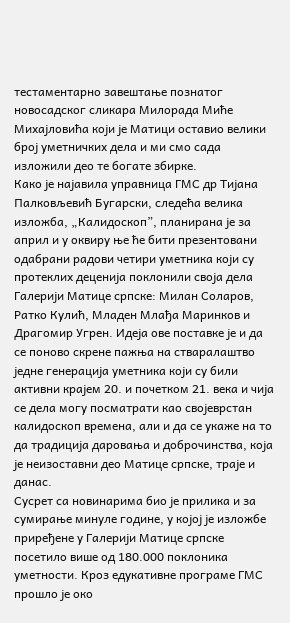тестаментарно завештање познатог новосадског сликара Милорада Миће Михајловића који је Матици оставио велики број уметничких дела и ми смо сада изложили део те богате збирке.
Како је најавила управница ГМС др Тијана Палковљевић Бугарски, следећа велика изложба, „Калидоскоп”, планирана је за април и у оквиру ње ће бити презентовани одабрани радови четири уметника који су протеклих деценија поклонили своја дела Галерији Матице српске: Милан Соларов, Ратко Кулић, Младен Млађа Маринков и Драгомир Угрен. Идеја ове поставке је и да се поново скрене пажња на стваралаштво једне генерација уметника који су били активни крајем 20. и почетком 21. века и чија се дела могу посматрати као својеврстан калидоскоп времена, али и да се укаже на то да традиција даровања и доброчинства, која је неизоставни део Матице српске, траје и данас.
Сусрет са новинарима био је прилика и за сумирање минуле године, у којој је изложбе приређене у Галерији Матице српске посетило више од 180.000 поклоника уметности. Кроз едукативне програме ГМС прошло је око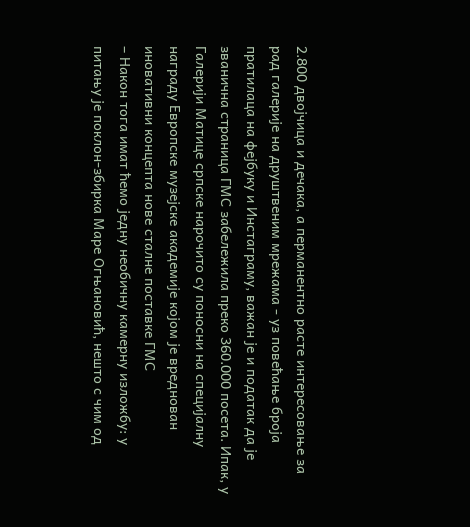2.800 двојчица и дечака, а перманентно расте интересовање за рад галерије на друштвеним мрежама - уз повећање броја пратилаца на фејбуку и Инстаграму, важан је и податак да је званична страница ГМС забележила преко 360.000 посета. Ипак, у Галерији Матице српске нарочито су поносни на специјалну награду Европске музејске академије којом је вреднован иновативни концепта нове сталне поставке ГМС
– Након тога имат ћемо једну необичну камерну изложбу: у питању је поклон-збирка Маре Огњановић, нешто с чим од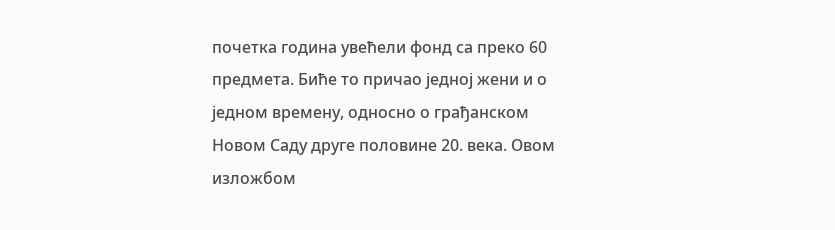почетка година увећели фонд са преко 60 предмета. Биће то причао једној жени и о једном времену, односно о грађанском Новом Саду друге половине 20. века. Овом изложбом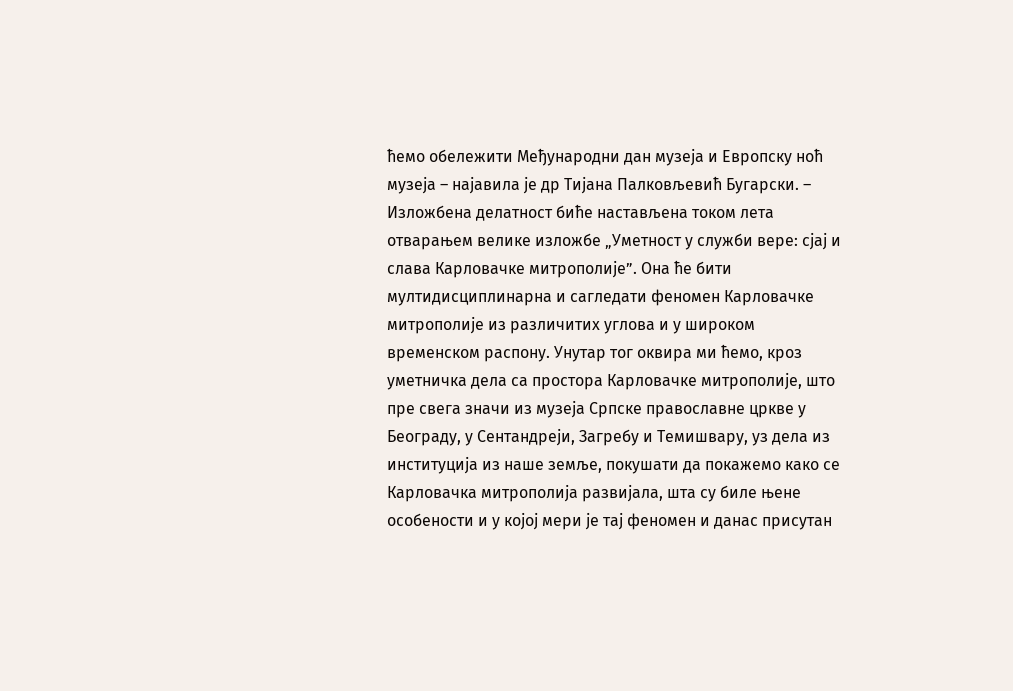ћемо обележити Међународни дан музеја и Европску ноћ музеја – најавила је др Тијана Палковљевић Бугарски. – Изложбена делатност биће настављена током лета отварањем велике изложбе „Уметност у служби вере: сјај и слава Карловачке митрополије”. Она ће бити мултидисциплинарна и сагледати феномен Карловачке митрополије из различитих углова и у широком временском распону. Унутар тог оквира ми ћемо, кроз уметничка дела са простора Карловачке митрополије, што пре свега значи из музеја Српске православне цркве у Београду, у Сентандреји, Загребу и Темишвару, уз дела из институција из наше земље, покушати да покажемо како се Карловачка митрополија развијала, шта су биле њене особености и у којој мери је тај феномен и данас присутан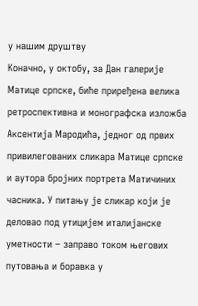у нашим друштву
Коначно, у октобу, за Дан галерије Матице српске, биће приређена велика ретроспективна и монографска изложба Аксентија Мародића, једног од првих привилегованих сликара Матице српске и аутора бројних портрета Матичиних часника. У питању је сликар који је деловао под утицијем италијанске уметности – заправо током његових путовања и боравка у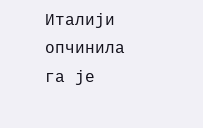Италији опчинила га је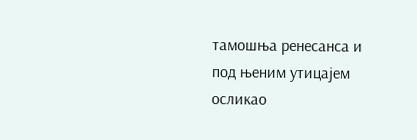тамошња ренесанса и под њеним утицајем осликао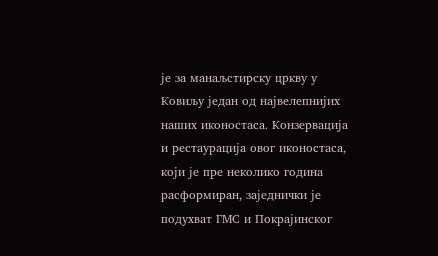је за манаљстирску цркву у Ковиљу један од највелепнијих наших иконостаса. Конзервација и рестаурација овог иконостаса, који је пре неколико година расформиран, заједнички је подухват ГМС и Покрајинског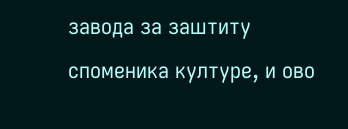завода за заштиту споменика културе, и ово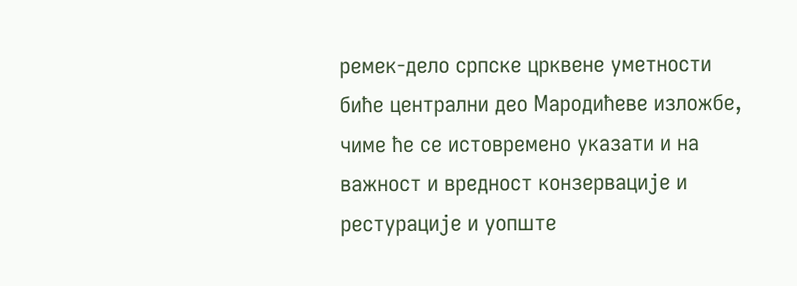ремек-дело српске црквене уметности биће централни део Мародићеве изложбе, чиме ће се истовремено указати и на важност и вредност конзервације и рестурације и уопште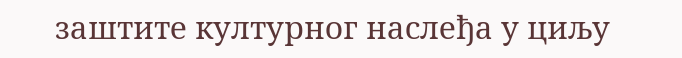заштите културног наслеђа у циљу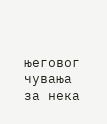његовог чувања за нека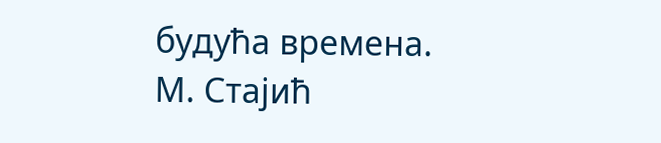будућа времена.
М. Стајић